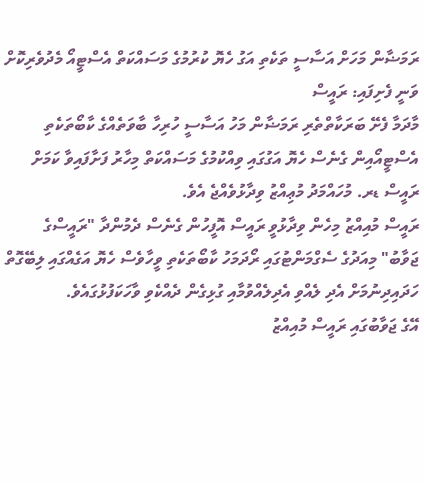ރަމަޟާން މަހަށް އަސާސީ ތަކެތި އަގު ހެޔޮ ކުރުމުގެ މަސައްކަތް އެސްޓީއޯ މެދުވެރިކޮށް ވަނީ ފެށިފައި: ރައީސް
މާދަމާ ފެށޭ ބަރަކާތްތެރި ރަމަޟާން މަހު އަސާސީ ހުރިހާ ބާވަތެއްގެ ކާބޯތަކެތި އެސްޓީއޯއިން ގެނެސް ހެޔޮ އަގުގައި ވިއްކުމުގެ މަސައްކަތް މިހާރު ފަށާފައިވާ ކަމަށް ރައީސް ޑރ. މުހައްމަދު މުޢިއްޒު ވިދާޅުވެއްޖެ އެވެ.
ރައީސް މުއިއްޒު މިހެން ވިދާޅުވީ ރައީސް އޮފީހުން ގެނެސް ދެމުންދާ "ރައީސްގެ ޖަވާބު" މިއަދުގެ ސެގްމަންޓުގައި ރޯދަމަހު ކާބޯތަކެތި ވީހާވެސް ހެޔޮ އަގެއްގައި ލިބޭގޮތް ހަދައިދިނުމަށް އެދި ލެއްވި އެދިލެއްވުމާއި ގުޅިގެން ދެއްކެވި ވާހަކަފުޅުގައެވެ.
އޭގެ ޖަވާބުގައި ރައީސް މުއިއްޒު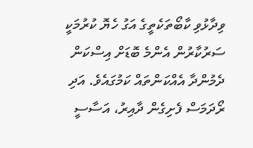ވިދާޅުވި ކާބޯތަކެތީގެ އަގު ހެޔޮ ކުރުމަކީ ސަރުކާރުން އެންމެ ބޮޑަށް އިސްކަން ދެމުންދާ އެއްކަންތައް ކަމުގައެވެ. އަދި ރޯދަމަސް ފެށިގެން ދާއިރު، އަސާސީ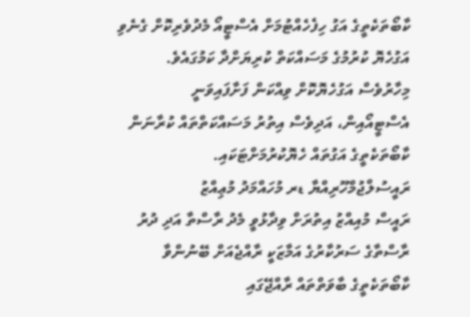ކާބޯތަކެތީގެ އަގު ހިފެހެއްޓުމަށް އެސްޓީއޯ މެދުވެރިކޮށް ގެނެވި އަގުހެޔޮ ކުރުމުގެ މަސައްކަތް ކުރިޔަށްދާ ކަމުގައެވެ.
މިހާރުވެސް އަގުހެޔޮކޮށް ވިއްކަން ފަށާފައިވަނީ އެސްޓީއޯއިން، އަދިވެސް އިތުރު މަސައްކަތްތައް ކުރާނަން ކާބޯތަކެތީގެ އަގުތައް ހެޔޮކުރުމަށްޓަކައި.
ރައީސުލްޖުމްހޫރިއްޔާ ޑރ މުހައްމަދު މުޢިއްޒު
ރައީސް މުއިއްޒު އިތުރަށް ވިދާޅުވީ މެދު ރާސްތާ އަދި ދުރު ރާސްތާގެ ސަރުކާރުގެ އަމާޒަކީ ރާއްޖެއަށް ބޭނުންވާ ކާބޯތަކެތީގެ ބާވަތްތައް ރާއްޖޭގައި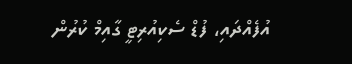އުފެއްދައި، ފުޑް ސެކިއުރިޓީ ގާއިމް ކުރުން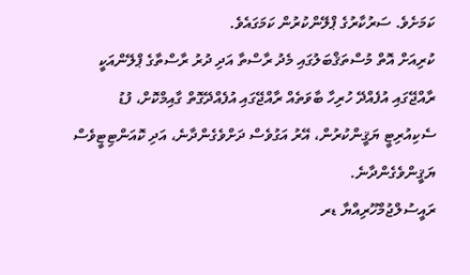ކަމަށެވެ. ސަރުކާރުގެ ޕްލޭންކުރުން ކަމަގައެވެ.
ކުރިއަށް އޮތް މުސްތަޤްބަލުގައި މެދު ރާސްތާ އަދި ދުރު ރާސްތާގެ ޕްލޭންއަކީ ރާއްޖޭގައި އުފެއްދޭ ހުރިހާ ބާވަތެއް ރާއްޖޭގައި އުފެއްދޭގޮތް ގާއިމްކޮށް، ފުޑު ސެކިއުރިޓީ ޔަޤީންކުރުން، އޭރު އަގުވެސް ދަށްވެގެންދާނެ، އަދި ކޮއަންޓިޓީވެސް ޔަޤީންވެގެންދާނެ.
ރައީސުލްޖުމްހޫރިއްޔާ ޑރ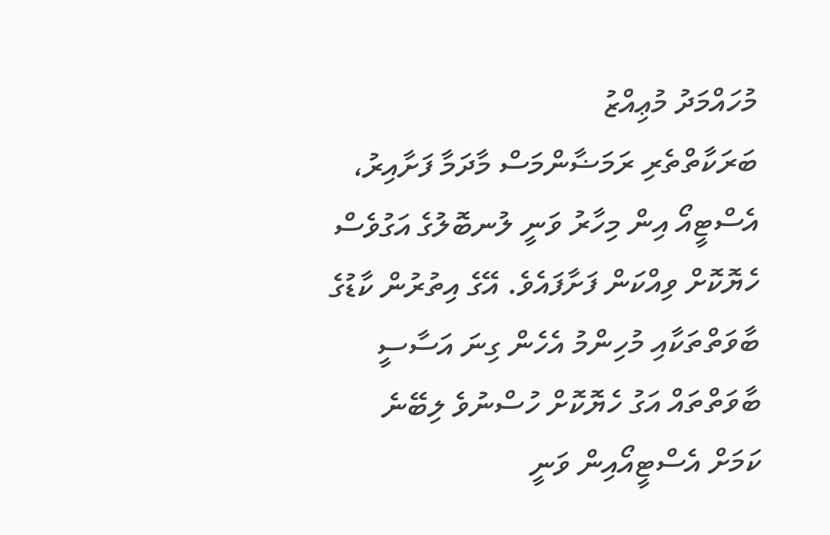މުހައްމަދު މުޢިއްޒު
ބަރަކާތްތެރި ރަމަޟާންމަސް މާދަމާ ފަށާއިރު، އެސްޓީއޯ އިން މިހާރު ވަނީ ލުނބޮލުގެ އަގުވެސް ހެޔޮކޮށް ވިއްކަން ފަށާފައެވެ. އޭގެ އިތުރުން ކާޑުގެ ބާވަތްތަކާއި މުހިންމު އެހެން ގިނަ އަސާސީ ބާވަތްތައް އަގު ހެޔޮކޮށް ހުސްނުވެ ލިބޭނެ ކަމަށް އެސްޓީއޯއިން ވަނީ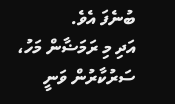ބުނެފަ އެވެ.
އަދި މި ރަމަޟާން މަހު، ސަރުކާރުން ވަނީ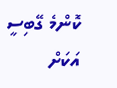ކޮންމެ ގޭބިސީ އަކަށް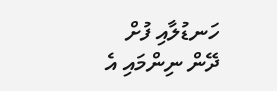ހަނޑުލާއި ފުށް ދޭން ނިންމައި އެ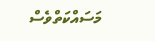މަސައްކަތްވެސް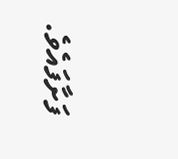ފަށާފައެވެ.